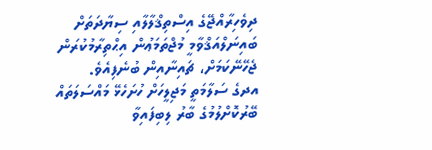ދިވެހިރާއްޖޭގެ އިސްތިޤްލާލާއި ސިޔާދަތަށް ބައިނަލްއަޤްވާމީ މުޖްތަމަޢުން އިޙްތިރާމުކުރަން ޖެހޭނޭކަމަށް، ޗައިނާއިން ބުނެފިއެވެ.
އދގެ ސަލާމަތީ މަޖިލީހަށް ހުށަހެޅޭ މައްސަލަތައް ބޭރުކޮށްލުމުގެ ބާރު ލިބިފައިވާ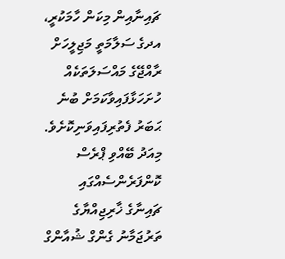ޗައިނާއިން މިކަން ހާމަކުރީ، އދގެ ސަލާމަތީ މަޖިލީހަށް ރާއްޖޭގެ މައްސަލަތަކެއް ހުށަހަޅާފައިވާކަމަށް ބުނެ ޙަބަރު ފެތުރިފައިވަނިކޮށެވެ.
މިއަދު ބޭއްވި ޕްރެސް ކޮންފަރެންސެއްގައި ޗައިނާގެ ޚާރިޖިއްޔާގެ ތަރުޖަމާނު ގެންގް ޝުއާންގް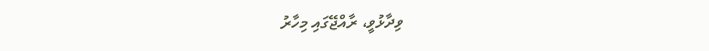ވިދާޅުވީ، ރާއްޖޭގައި މިހާރު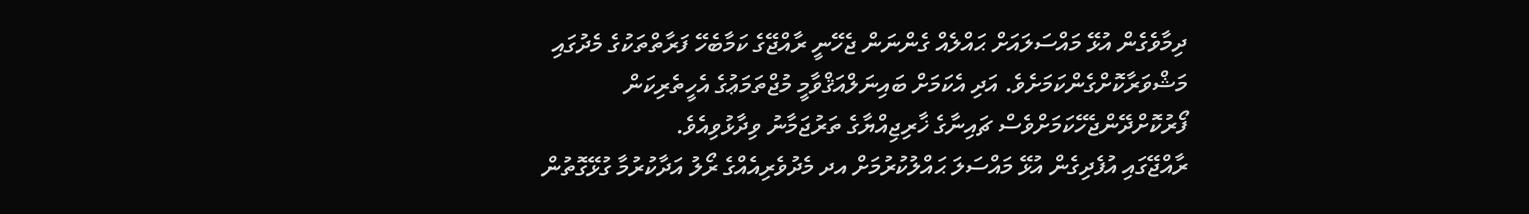ދިމާވެގެން އުޅޭ މައްސަލައަށް ޙައްލެއް ގެންނަން ޖެހޭނީ ރާއްޖޭގެ ކަމާބެހޭ ފަރާތްތަކުގެ މެދުގައި މަޝްވަރާކޮށްގެންކަމަށެވެ. އަދި އެކަމަށް ބައިނަލްއަޤްވާމީ މުޖްތަމަޢުގެ އެހީތެރިކަން ފޯރުކޮށްދޭންޖެހޭކަމަށްވެސް ޗައިނާގެ ޚާރިޖިއްޔާގެ ތަރުޖަމާނު ވިދާޅުވިއެވެ.
ރާއްޖޭގައި އުފެދިގެން އުޅޭ މައްސަލަ ޙައްލުކުރުމަށް އދ މެދުވެރިއެއްގެ ރޯލު އަދާކުރުމާ ގުޅޭގޮތުން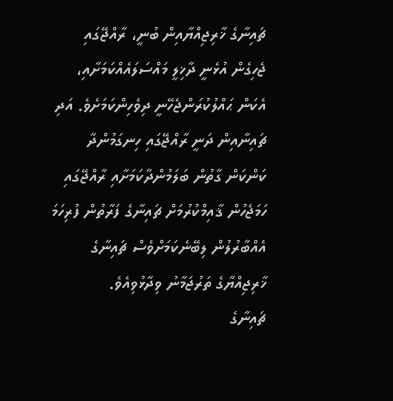ޗައިނާގެ ޚާރިޖިއްޔާއިން ބުނީ، ރާއްޖޭގައި ޖެހިގެން އުޅެނީ ދާޚިލީ މައްސަލައެއްކަމަށާއި، އެކަން ޙައްލުކުރަންޖެހޭނީ ދިވެހިންކަމަށެވެ. އަދި ޗައިނާއިން ދަނީ ރާއްޖޭގައި ހިނގަމުންދާ ކަންކަން ގާތުން ބަލަމުންދާކަމަށާއި ރާއްޖޭގައި ހަމަޖެހުން ޤާއިމްކުރުމަށް ޗައިނާގެ ފަރާތުން ފުރިހަމަ އެއްބާރުލުން ލިބޭނެކަމަށްވެސް ޗައިނާގެ ޚާރިޖިއްޔާގެ ތަރުޖަމާނު ވިދާޅުވިއެވެ.
ޗައިނާގެ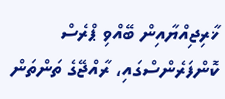ޚާރިޖިއްޔާއިން ބޭއްވި ޕްރެސް ކޮންފަރެންސްގައި، ރާއްޖޭގެ ތަންތަން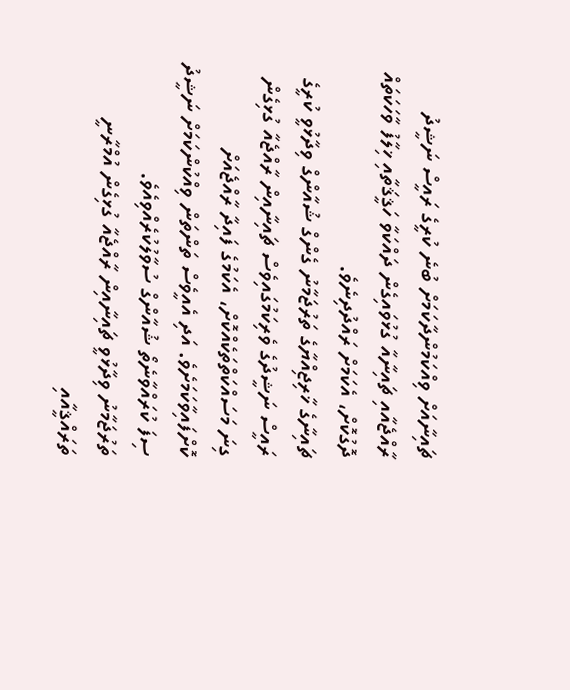ޗައިނާއަށް ވިއްކަމުންދާކަމަށް ބުނެ ކުރީގެ ރައީސް ނަޝީދު ރާއްޖެއާއި ޗައިނާއާ ގުޅުވައިގެން ދައްކަވާ ހަޤީޤަތާއި ޚިލާފު ވާހަކަތައް ދޮގުކޮށް، އެކަމަށް ރައްދުދިނެވެ.
ޗައިނާގެ ޚާރިޖިއްޔާގެ ތަރުޖަމާނު ގެންގް ޝުއާންގް ވިދާޅުވީ ކުރީގެ ރައީސް ނަޝީދުގެ ވެރިކަމުގައިވެސް ޗައިނާއިން ރާއްޖެއާ ގުޅިގެން ގިނަ މަސައްކަތްތަކެއްކޮށް، އެކަމުގެ ފައިދާ ރާއްޖެއަށް ކޮށްފައިވާކަމަށެވެ. އަދި އެއީވެސް ތަންތަން ވިއްކުންކަމަށް ނަޝީދު ސިފަ ކުރައްވާނެތޯ ޝުއާންގް ސުވާލުކުރެއްވިއެވެ.
ތަރުޖަމާނު ވިދާޅުވީ ޗައިނާއިން ރާއްޖެއާ ގުޅިގެން އުމްރާނީ ތަރައްޤީއާއި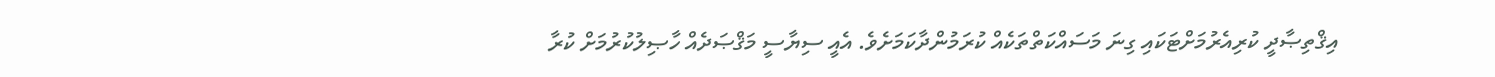އިޤްތިޞާދީ ކުރިއެރުމަށްޓަކައި ގިނަ މަސައްކަތްތަކެއް ކުރަމުންދާކަމަށެވެ. އެއީ ސިޔާސީ މަޤްޞަދެއް ހާޞިލުކުރުމަށް ކުރާ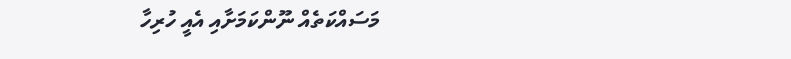މަސައްކަތެއް ނޫންކަމަށާއި އެއީ ހުރިހާ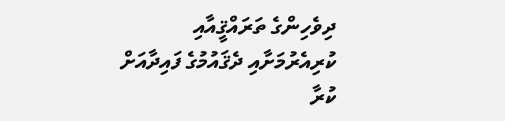ދިވެހިންގެ ތަރައްޤީއާއި ކުރިއެރުމަށާއި ދެޤައުމުގެ ފައިދާއަށް ކުރާ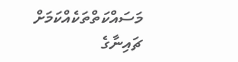މަސައްކަތްތަކެއްކަމަށް ޗައިނާގެ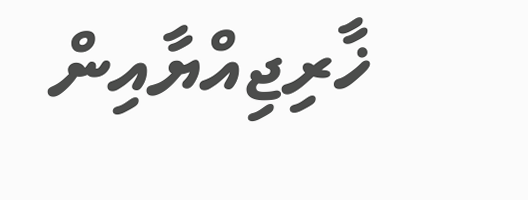ޚާރިޖިއްޔާއިން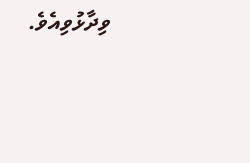ވިދާޅުވިއެވެ.